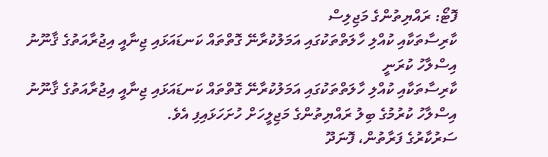ފޮޓޯ: ރައްޔިތުންގެ މަޖިލިސް
ކާރިސާތަކާއި ކުއްލި ހާލަތްތަކުގައި އަމަލުކުރާނޭ ގޮތްތައް ކަނޑައަޅައި ޖިނާއީ އިޖުރާއަތުގެ ޤާނޫނު އިސްލާހު ކުރަނީ
ކާރިސާތަކާއި ކުއްލި ހާލަތްތަކުގައި އަމަލުކުރާނޭ ގޮތްތައް ކަނޑައަޅައި ޖިނާއީ އިޖުރާއަތުގެ ޤާނޫނު އިސްލާހު ކުރުމުގެ ބިލު ރައްޔިތުންގެ މަޖިލީހަށް ހުށަހަޅައިފި އެވެ.
ސަރުކާރުގެ ފަރާތުން، ފޮނަދޫ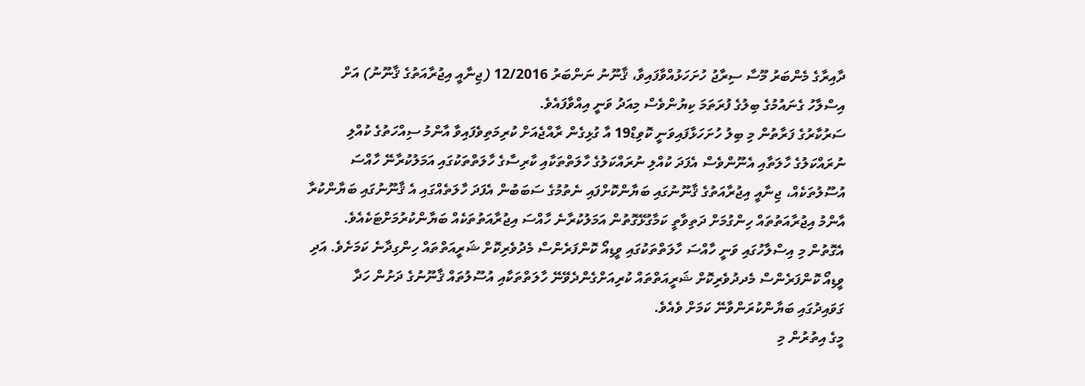ދާއިރާގެ މެންބަރު މޫސާ ސިރާޖު ހުށަހަޅުއްވާފައިވާ، ޤާނޫނު ނަންބަރު 12/2016 (ޖިނާއީ އިޖުރާއަތުގެ ޤާނޫނު) އަށް އިސްލާހު ގެނައުމުގެ ބިލުގެ ފުރަތަމަ ކިޔުންވެސް މިއަދު ވަނީ އިއްވާފައެވެ.
ސަރުކާރުގެ ފަރާތުން މި ބިލު ހުށަހަޅާފައިވަނީ ކޮވިޑް19 އާ ގުޅިގެން ރާއްޖެއަށް ކުރިމަތިވެފައިވާ އާންމު ސިއްހަތުގެ ކުއްލި ނުރައްކަލުގެ ހާލަތާއި އެނޫންވެސް އެފަދަ ކުއްލި ނުރައްކަލުގެ ހާލަތްތަކާއި ކާރިސާގެ ހާލަތްތަކުގައި އަމަލުކުރާނޭ ހާއްސަ އުސޫލުތަކެއް، ޖިނާއީ އިޖުރާއަތުގެ ޤާނޫނުގައި ބަޔާންކޮށްފައި ނެތުމުގެ ސަބަބުން އެފަދަ ހާލަތެއްގައި އެ ޤާނޫނުގައި ބަޔާންކުރާ އާންމު އިޖުރާއަތުތައް ހިންގުމަށް ދަތިވާތީ ކަމާގުޅޭގޮތުން އަމަލުކުރާނެ ހާއްސަ އިޖުރާއަތުތަކެއް ބަޔާންކުރުމަށްޓަކެއެވެ.
އެގޮތުން މި އިސްލާހުގައި ވަނީ ހާއްސަ ހާލަތްތަކުގައި ވީޑިއޯ ކޮންފަރެންސް މެދުވެރިކޮށް ޝަރީއަތްތައް ހިންގިދާނެ ކަމަށެވެ. އަދި ވީޑިއޯ ކޮންފަރެންސް މެދދުވެރިކޮށް ޝަރީއަތްތައް ކުރިއަށްގެންދެވޭނޭ ހާލަތްތަކާއި އުސޫލުތައް ޤާނޫނުގެ ދަށުން ހަދާ ގަވައިދުގައި ބަޔާންކުރަންވާނޭ ކަމަށް ވެއެވެ.
މީގެ އިތުރުން މި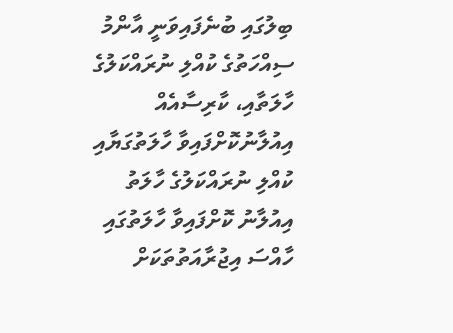ބިލުގައި ބުނެފައިވަނީ އާންމު ސިއްހަތުގެ ކުއްލި ނުރައްކަލުގެ ހާލަތާއި، ކާރިސާއެއް އިއުލާނުކޮށްފައިވާ ހާލަތުގަޔާއި ކުއްލި ނުރައްކަލުގެ ހާލަތު އިއުލާނު ކޮށްފައިވާ ހާލަތުގައި ހާއްސަ އިޖުރާއަތުތަކަށް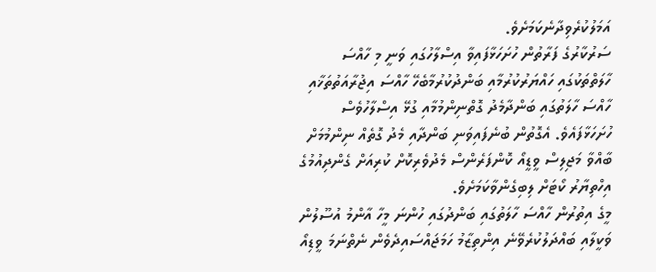އަމަލުކުރެވިދާނެކަމަށެވެ.
ސަރުކާރުގެ ފަރާތުން ހުށަހަޅާފައިވާ އިސްލާހުގައި ވަނީ މި ހާއްސަ ހާލަތްތަކުގައި ހައްޔަރުކުރުމާއި ބަންދުކުރުމާބެހޭ ހާއްސަ އިޖުރާއަތުތަޚާއި ހާއްސަ ހާލަތުގައި ބަންދާމެދު ގޮތްނިންމުމާއި ގުޅޭ އިސްލާހުވެސް ހުށަހަޅާފައެވެ. އެގޮތުން ބުނެފައިވަނި ބަންދާއި މެދު ގޮތެއް ނިންމުމަށް ބާއްވާ މަޖިލިސް ވީޑީއޯ ކޮންފަރެންސް މެދުވެރިކޮށް ކުރިއަށް ގެންދިއުމުގެ އިހްތިޔާރު ކޯޓަށް ލިބިގެންވާކަމަށެވެ.
މީގެ އިތުރުން ހާއްސަ ހާލަތުގައި ބަންދުގައި ހުންނަ މީހާ އާންމު އުސޫލުން ވަކީލާއި ބައްދަލުކުރެވޭނެ އިންތިޒާމު ހަމަޖައްސައިދެވެން ނެތްނަމަ ވީޑިއޯ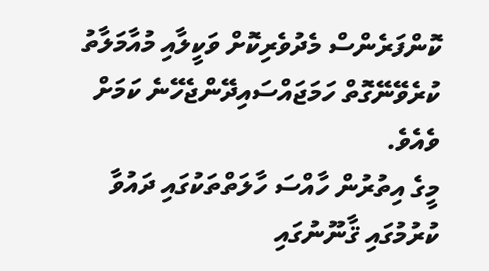ކޮންފަރެންސް މެދުވެރިކޮށް ވަކީލާއި މުއާމަލާތު ކުރެވޭނޭގޮތް ހަމަޖައްސައިދޭންޖެހޭނެ ކަމަށް ވެއެވެ.
މީގެ އިތުރުން ހާއްސަ ހާލަތްތަކުގައި ދައުވާ ކުރުމުގައި ޤާނޫނުގައި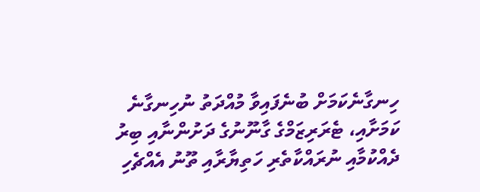ހިނގާނެކަމަށް ބުނެފައިވާ މުއްދަތު ނުހިނގާނެ ކަމަށާއި، ޓެރަރިޒަމްގެ ގާނޫނުގެ ދަށުންނާއި ބިރު ދެއްކުމާއި ނުރައްކާތެރި ހަތިޔާރާއި ތޫނު އެއްޗެހި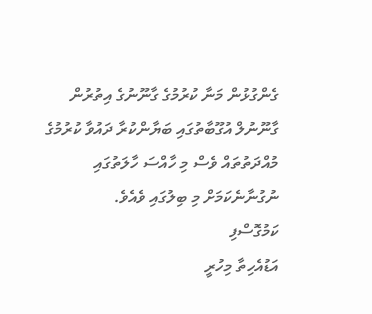ގެންގުޅުން މަނާ ކުރުމުގެ ގާނޫނުގެ އިތުރުން ގާނޫނުލް އުގޫބާތުގައި ބަޔާންކުރާ ދައުވާ ކުރުމުގެ މުއްދަތުތައް ވެސް މި ހާއްސަ ހާލަތުގައި ނުގުނާނެކަމަށް މި ބިލުގައި ވެއެވެ.
ކަމުގޮސްފި
އަޑުއެހިތާ މިހުރީ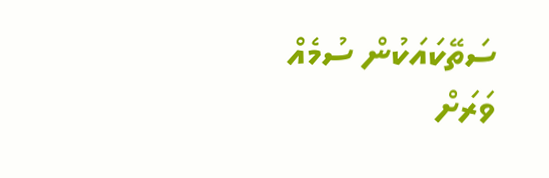ސަތޭކައަކުން ސުމެއް
ވަރަށް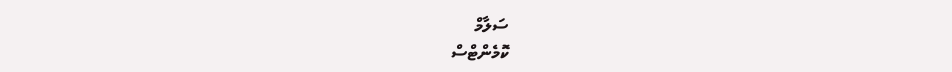ސަލާމް
ކޮމެންޓްސް